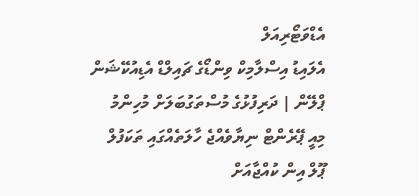އެޑްވަޓޯރިއަލް
އެލައިޑު އިސްލާމިކް ވިންޑޯގެ ޗައިލްޑް އެޑިއުކޭޝަން ޕްލޭން | ދަރިފުޅުގެ މުސްތަގުބަލަށް މުހިންމު
މިއީ ޕޭރެންޓް ނިޔާވެއްޖެ ހާލަތެއްގައި ތަކަފުލް ޕޫލް އިން ކުއްޖާއަށް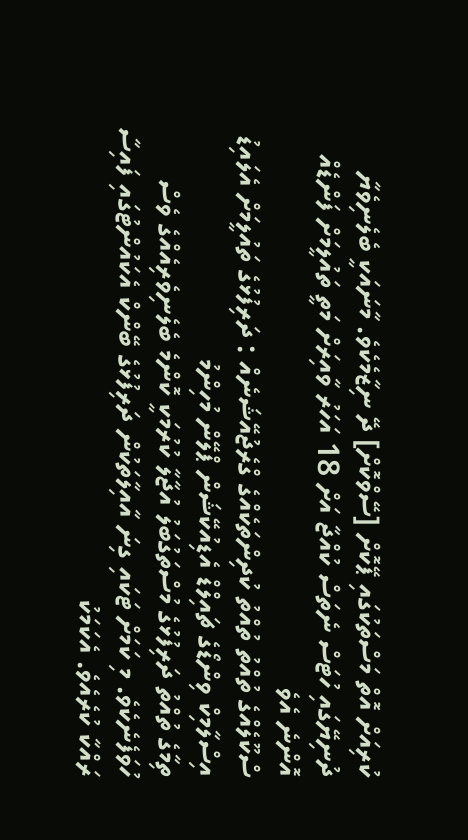ކުރިއަށް އޮތް މަސްތަކުގައި ޕޭކޮށް [ސޭވްކޮށް] ދޭ ނިޒާމެކެވެ. މާނައަކީ ބެލެނިވެޔާ ދުނިޔޭގައި ހުޓަސް ނެތަސް ކުއްޖާ އަށް 18 އަހަރު ވާއިރަށް މަތީ ތައުލީމަށް ފަންޑެއް އޮންނެ އެވެ
ސްކޫލެއްގެ ތުއްތު ތުއްތު ކުދިންތަކެއްގެ ގްރެޖުއޭޝަނެއް : ދަރިފުޅުގެ ތައުލީމަށް އެލައިޑު އިސްލާމިކް ވިންޑޯގެ ޗައިލްޑް އެޑިއުކޭޝަން ޕްލޭން މުހިންމު
ތިމާގެ ތުއްތު ދަރިފުޅުގެ މުސްތަގުބަލު އުޖާލާ ކުރުމަކީ ކޮންމެ ބެލެނިވެރިއެއްގެ ވެސް ހުވަފެނެކެވެ. މި ކަމަށް ޓަކައި ގިނަ އާއިލާތަކުން ދަރިފުޅުގެ ބޭންކް އެކައުންޓުގައި ފައިސާ ރައްކާ ކުރެއެވެ. އެކަމަކު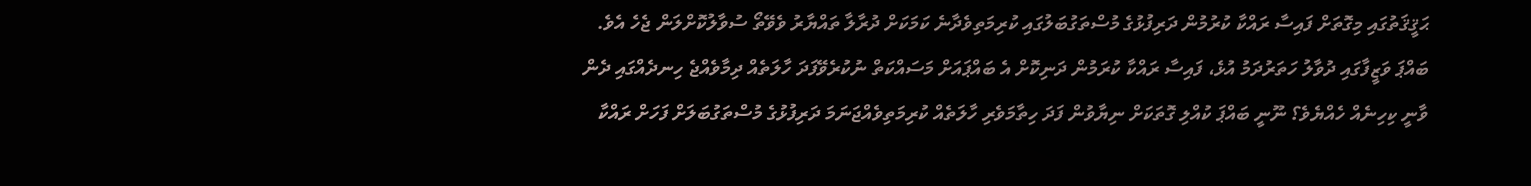ޙަޤީޤަތުގައި މިގޮތަށް ފައިސާ ރައްކާ ކުރުމުން ދަރިފުޅުގެ މުސްތަގުބަލުގައި ކުރިމަތިވެދާނެ ކަމަކަށް ދުރާލާ ތައްޔާރު ވެވޭތޯ ސުވާލުކޮށްލަން ޖެހެ އެވެ.
ބައްޕަ ވަޒީފާގައި ދުވާލު ހަތަރުދަމު އުޅެ، ފައިސާ ރައްކާ ކުރަމުން ދަނިކޮށް އެ ބައްޕައަށް މަސައްކަތް ނުކުރެވޭފަދަ ހާލަތެއް ދިމާވެއްޖެ ހިނދެއްގައި ދެން ވާނީ ކިހިނެއް ހެއްޔެވެ؟ ނޫނީ ބައްޕަ ކުއްލި ގޮތަކަށް ނިޔާވުން ފަދަ ހިތާމަވެރި ހާލަތެއް ކުރިމަތިވެއްޖަނަމަ ދަރިފުޅުގެ މުސްތަގުބަލަށް ފަހަށް ރައްކާ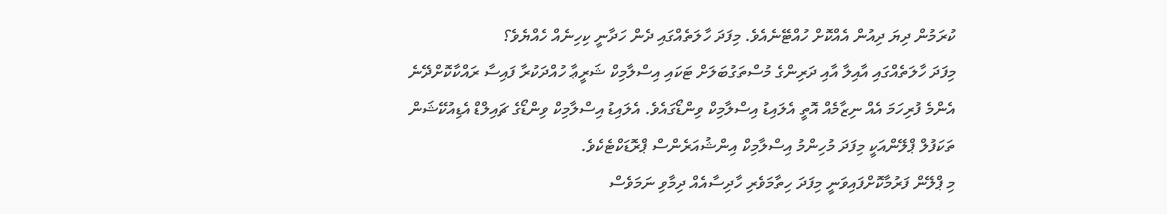ކުރަމުން ދިޔަ ދިއުން އެއްކޮށް ހުއްޓޭނެއެވެ. މިފަދަ ހާލަތެއްގައި ދެން ހަދާނީ ކިހިނެއް ހެއްޔެވެ؟
މިފަދަ ހާލަތެއްގައި އާއިލާ އާއި ދަރިންގެ މުސްތަގުބަލަށް ޓަކައި އިސްލާމިކް ޝަރީޢާ ހުއްދަކުރާ ފައިސާ ރައްކާކޮށްދޭނެ އެންމެ ފުރިހަމަ އެއް ނިޒާމެއް އޮތީ އެލައިޑު އިސްލާމިކް ވިންޑޯގައެވެ. އެލައިޑު އިސްލާމިކް ވިންޑޯގެ ޗައިލްޑް އެޑިއުކޭޝަން ތަކަފުލް ޕްލޭންއަކީ މިފަދަ މުހިންމު އިސްލާމިކް އިންޝުއަރެންސް ޕްރޮޑަކްޓެކެވެ.
މި ޕްލޭން ފަރުމާކޮށްފައިވަނީ މިފަދަ ހިތާމަވެރި ހާދިސާއެއް ދިމާވި ނަމަވެސް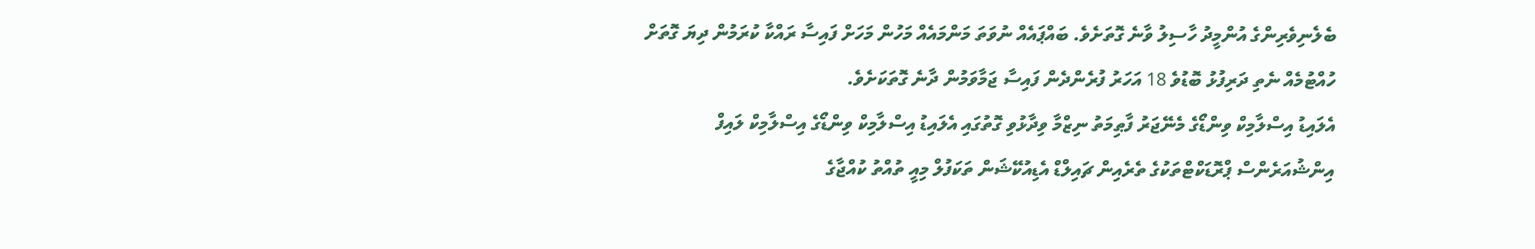ބެލެނިވެރިންގެ އުންމީދު ހާސިލު ވާނެ ގޮތަށެވެ. ބައްޕައެއް ނުވަތަ މަންމައެއް މަހުން މަހަށް ފައިސާ ރައްކާ ކުރަމުން ދިޔަ ގޮތަށް ހުއްޓުމެއް ނެތި ދަރިފުޅު ބޮޑުވެ 18 އަހަރު ފުރެންދެން ފައިސާ ޖަމާވަމުން ދާނެ ގޮތަކަށެވެ.
އެލައިޑު އިސްލާމިކް ވިންޑޯގެ މެނޭޖަރު ފާޠިމަތު ނިޒްމާ ވިދާޅުވި ގޮތުގައި އެލައިޑު އިސްލާމިކް ވިންޑޯގެ އިސްލާމިކް ލައިފް އިންޝުއަރެންސް ޕްރޮޑަކްޓްތަކުގެ ތެރެއިން ޗައިލްޑް އެޑިއުކޭޝަން ތަކަފުލް މިއީ ތުއްތު ކުއްޖާގެ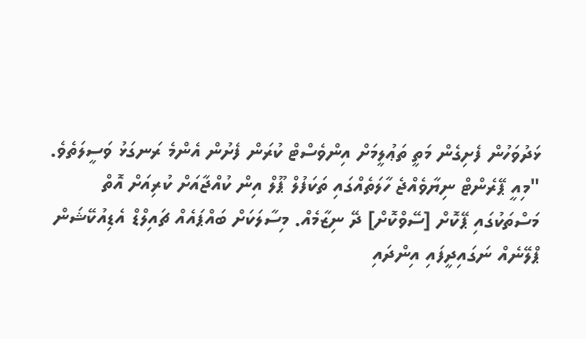ޅަދުވަހުން ފެށިގެން މަތީ ތަޢުލީމަށް އިންވެސްޓް ކުރަން ފެށުން އެންމެ ރަނގަޅު ވަސީލަތެވެ.
"މިއީ ޕޭރެންޓް ނިޔާވެއްޖެ ހާލަތެއްގައި ތަކަފުލް ޕޫލް އިން ކުއްޖާއަށް ކުރިއަށް އޮތް މަސްތަކުގައި ޕޭކޮށް [ސޭވްކޮށް] ދޭ ނިޒާމެއް. މިސާލަކަށް ބައްޕައެއް ޗައިލްޑް އެޑިއުކޭޝަން ޕްލޭނެއް ނަގައިދީފައި އިންދައި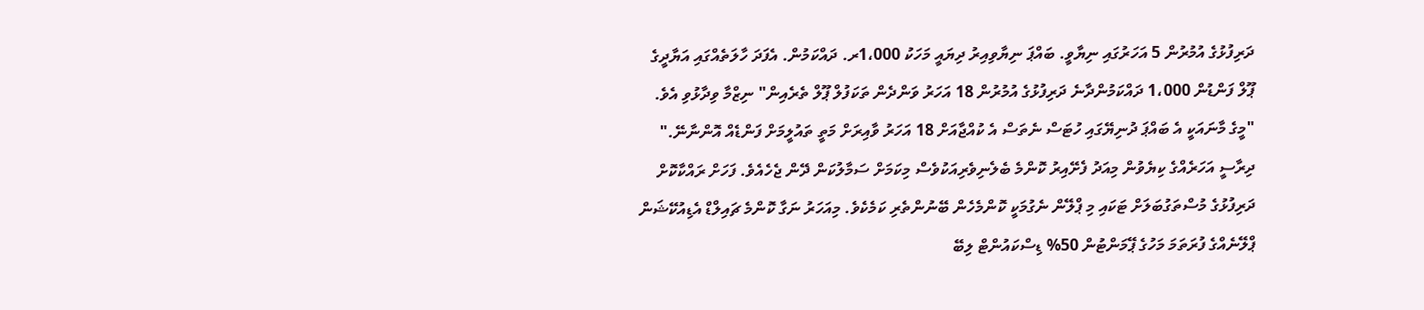ދަރިފުޅުގެ އުމުރުން 5 އަހަރުގައި ނިޔާވީ. ބައްޕަ ނިޔާވިއިރު ދިޔައީ މަހަކު 1،000ރ. ދައްކަމުން. އެފަދަ ހާލަތެއްގައި އަޔާދީގެ ޕޫލް ފަންޑުން 1،000 ދައްކަމުންދާނެ ދަރިފުޅުގެ އުމުރުން 18 އަހަރު ވަންދެން ތަކަފުލް ޕޫލް ތެރެއިން" ނިޒްމާ ވިދާޅުވި އެވެ.
"މީގެ މާނައަކީ އެ ބައްޕަ ދުނިޔޭގައި ހުޓަސް ނެތަސް އެ ކުއްޖާއަށް 18 އަހަރު ވާއިރަށް މަތީ ތައުލީމަށް ފަންޑެއް އޮންނާނޭ."
ދިރާސީ އަހަރެއްގެ ކިޔެވުން މިއަދު ފެށޭއިރު ކޮންމެ ބެލެނިވެރިއަކުވެސް މިކަމަށް ސަމާލުކަން ދޭން ޖެހެއެވެ. ފަހަށް ރައްކާކޮށް ދަރިފުޅުގެ މުސްތަގުބަލަށް ޓަކައި މި ޕްލޭން ނެގުމަކީ ކޮންމެހެން ބޭނުންތެރި ކަމެކެވެ. މިއަހަރު ނަގާ ކޮންމެ ޗައިލްޑް އެޑިއުކޭޝަން ޕްލޭނެއްގެ ފުރަތަމަ މަހުގެ ޕޭމަންޓުން 50% ޑިސްކައުންޓް ލިބޭ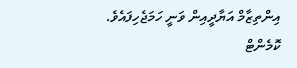އިންތިޒާމް އަޔާދީއިން ވަނީ ހަމަޖެހިފައެވެ.
ކޮމެންޓް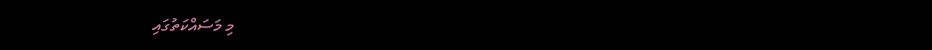މި މަސައްކަތުގައި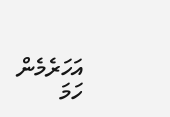އަހަރެމެން ހަމަ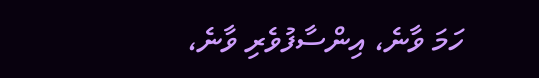ހަމަ ވާނެ، އިންސާފުވެރި ވާނެ،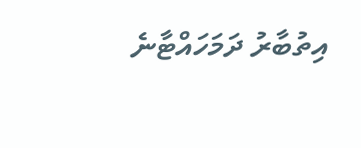އިތުބާރު ދަމަހައްޓާނެ